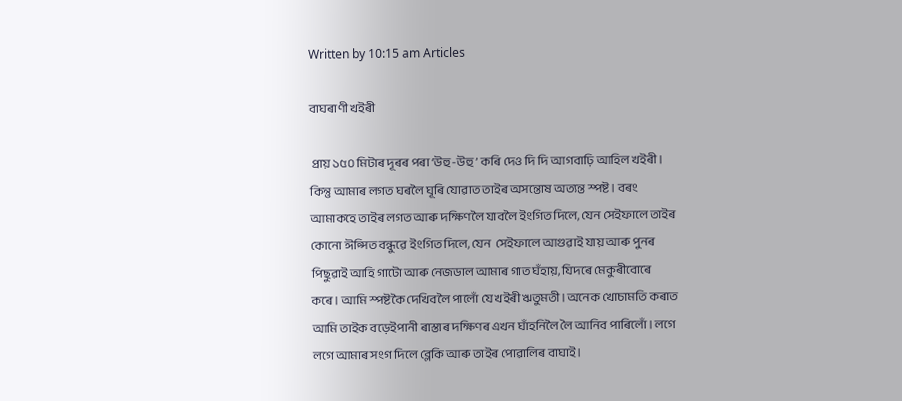Written by 10:15 am Articles

বাঘৰাণী খইৰী

 প্রায় ১৫০ মিটাৰ দূৰৰ পৰা ‘উহু-উহু’ কৰি দেও দি দি আগবাঢ়ি আহিল খইৰী। কিন্তু আমাৰ লগত ঘৰলৈ ঘূৰি যোৱাত তাইৰ অসন্তোষ অত্যন্ত স্পষ্ট। বৰং আমাকহে তাইৰ লগত আৰু দক্ষিণলৈ যাবলৈ ইংগিত দিলে, যেন সেইফালে তাইৰ কোনো ঈপ্সিত বন্ধুৱে ইংগিত দিলে, যেন  সেইফালে আগুৱাই যায় আৰু পুনৰ পিছুৱাই আহি গাটো আৰু নেজডাল আমাৰ গাত ঘঁহায়, যিদৰে মেকুৰীবোৰে কৰে। আমি স্পষ্টকৈ দেখিবলৈ পালোঁ যে খইৰী ঋতুমতী। অনেক খোচামতি কৰাত আমি তাইক বড়েইপানী ৰাস্তাৰ দক্ষিণৰ এখন ঘাঁহনিলৈ লৈ আনিব পাৰিলোঁ। লগে লগে আমাৰ সংগ দিলে ব্লেকি আৰু তাইৰ পোৱালিৰ বাঘাই।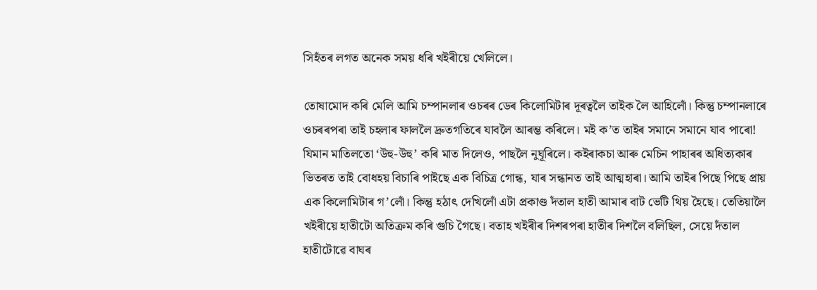সিহঁতৰ লগত অনেক সময় ধৰি খইৰীয়ে খেলিলে।

তোষামোদ কৰি মেলি আমি চম্পানলাৰ ওচৰৰ ডেৰ কিলোমিটাৰ দূৰত্বলৈ তাইক লৈ আহিলোঁ। কিন্তু চম্পানলাৰে ওচৰৰপৰা তাই চহলাৰ ফাললৈ দ্রুতগতিৰে যাবলৈ আৰম্ভ কৰিলে। মই ক’ত তাইৰ সমানে সমানে যাব পাৰো! যিমান মাতিলতো ‘উহু-উহু’ কৰি মাত দিলেও, পাছলৈ নুঘূৰিলে। কইৰাকচা আৰু মেচিন পাহাৰৰ অধিত্যকাৰ ভিতৰত তাই বোধহয় বিচাৰি পাইছে এক বিচিত্র গোন্ধ, যাৰ সন্ধানত তাই আত্মহাৰা। আমি তাইৰ পিছে পিছে প্রায় এক কিলোমিটাৰ গ’লোঁ। কিন্তু হঠাৎ দেখিলোঁ এটা প্রকাণ্ড দঁতাল হাতী আমাৰ বাট ভেটি থিয় হৈছে। তেতিয়ালৈ খইৰীয়ে হাতীটো অতিক্রম কৰি গুচি গৈছে। বতাহ খইৰীৰ দিশৰপৰা হাতীৰ দিশলৈ বলিছিল, সেয়ে দঁতাল হাতীটোৱে বাঘৰ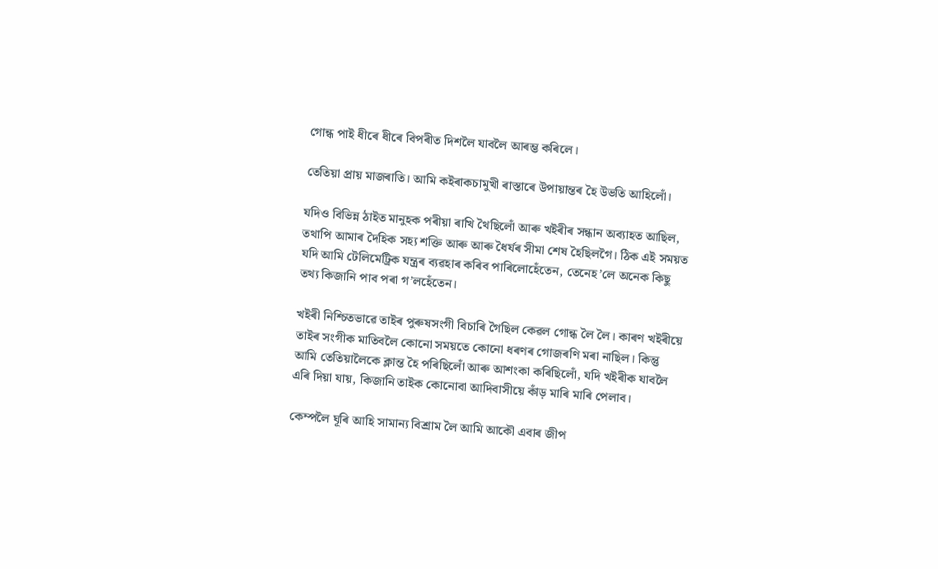গোন্ধ পাই ধীৰে ধীৰে বিপৰীত দিশলৈ যাবলৈ আৰম্ভ কৰিলে।

তেতিয়া প্রায় মাজৰাতি। আমি কইৰাকচামুখী ৰাস্তাৰে উপায়ান্তৰ হৈ উভতি আহিলোঁ।

যদিও বিভিন্ন ঠাইত মানুহক পৰীয়া ৰাখি থৈছিলোঁ আৰু খইৰীৰ সন্ধান অব্যাহত আছিল, তথাপি আমাৰ দৈহিক সহ্য শক্তি আৰু আৰু ধৈৰ্যৰ সীমা শেষ হৈছিলগৈ। ঠিক এই সময়ত যদি আমি টেলিমেট্রিক যন্ত্ৰৰ ব্যৱহাৰ কৰিব পাৰিলোহেঁতেন, তেনেহ’লে অনেক কিছু তথ্য কিজানি পাব পৰা গ’লহেঁতেন।

খইৰী নিশ্চিতভাৱে তাইৰ পুৰুষসংগী বিচাৰি গৈছিল কেৱল গোন্ধ লৈ লৈ। কাৰণ খইৰীয়ে তাইৰ সংগীক মাতিবলৈ কোনো সময়তে কোনো ধৰণৰ গোজৰণি মৰা নাছিল। কিন্তু আমি তেতিয়ালৈকে ক্লান্ত হৈ পৰিছিলোঁ আৰু আশংকা কৰিছিলোঁ, যদি খইৰীক যাবলৈ এৰি দিয়া যায়, কিজানি তাইক কোনোবা আদিবাসীয়ে কাঁড় মাৰি মাৰি পেলাব।

কেম্পলৈ ঘূৰি আহি সামান্য বিশ্রাম লৈ আমি আকৌ এবাৰ জীপ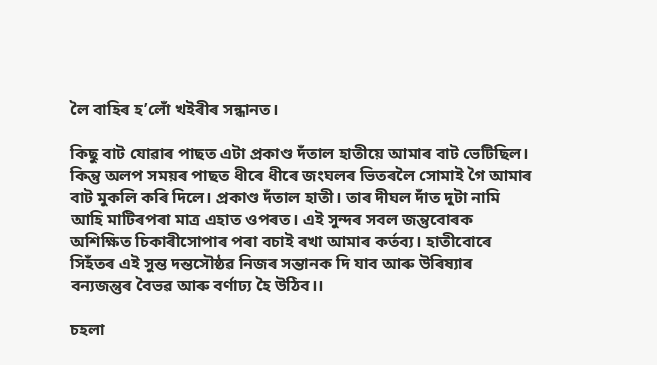লৈ বাহিৰ হ’লোঁ খইৰীৰ সন্ধানত।

কিছু বাট যোৱাৰ পাছত এটা প্রকাণ্ড দঁতাল হাতীয়ে আমাৰ বাট ভেটিছিল। কিন্তু অলপ সময়ৰ পাছত ধীৰে ধীৰে জংঘলৰ ভিতৰলৈ সোমাই গৈ আমাৰ বাট মুকলি কৰি দিলে। প্রকাণ্ড দঁতাল হাতী। তাৰ দীঘল দাঁত দুটা নামি আহি মাটিৰপৰা মাত্র এহাত ওপৰত। এই সুন্দৰ সবল জন্তুবোৰক অশিক্ষিত চিকাৰীসোপাৰ পৰা বচাই ৰখা আমাৰ কর্তব্য। হাতীবোৰে সিহঁতৰ এই সুন্ত দন্তসৌষ্ঠৱ নিজৰ সন্তানক দি যাব আৰু উৰিষ্যাৰ বন্যজন্তুৰ বৈভৱ আৰু বর্ণাঢ্য হৈ উঠিব।।

চহলা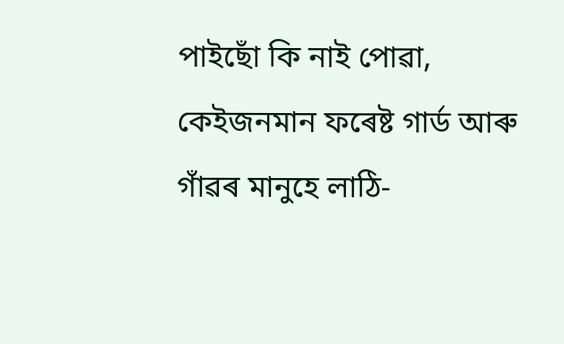পাইছোঁ কি নাই পোৱা, কেইজনমান ফৰেষ্ট গার্ড আৰু গাঁৱৰ মানুহে লাঠি-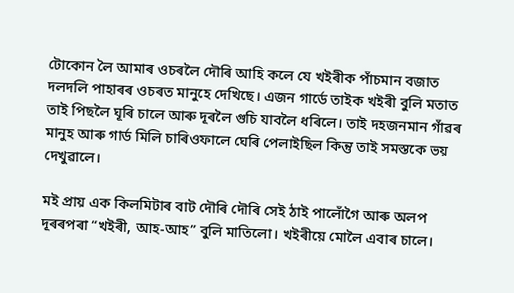টোকোন লৈ আমাৰ ওচৰলৈ দৌৰি আহি কলে যে খইৰীক পাঁচমান বজাত দলদলি পাহাৰৰ ওচৰত মানুহে দেখিছে। এজন গার্ডে তাইক খইৰী বুলি মতাত তাই পিছলৈ ঘূৰি চালে আৰু দূৰলৈ গুচি যাবলৈ ধৰিলে। তাই দহজনমান গাঁৱৰ মানুহ আৰু গার্ড মিলি চাৰিওফালে ঘেৰি পেলাইছিল কিন্তু তাই সমস্তকে ভয় দেখুৱালে।

মই প্রায় এক কিলমিটাৰ বাট দৌৰি দৌৰি সেই ঠাই পালোঁগৈ আৰু অলপ দূৰৰপৰা “খইৰী, আহ-আহ” বুলি মাতিলো। খইৰীয়ে মোলৈ এবাৰ চালে।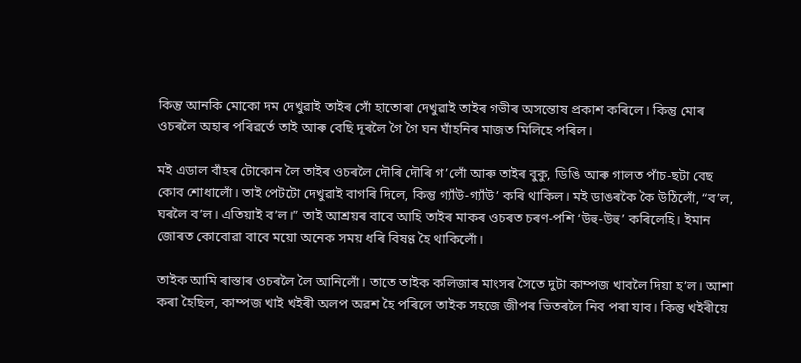কিন্তু আনকি মোকো দম দেখুৱাই তাইৰ সোঁ হাতোৰা দেখুৱাই তাইৰ গভীৰ অসন্তোষ প্রকাশ কৰিলে। কিন্তু মোৰ ওচৰলৈ অহাৰ পৰিৱর্তে তাই আৰু বেছি দূৰলৈ গৈ গৈ ঘন ঘাঁহনিৰ মাজত মিলিহে পৰিল।

মই এডাল বাঁহৰ টোকোন লৈ তাইৰ ওচৰলৈ দৌৰি দৌৰি গ’লোঁ আৰু তাইৰ বুকু, ডিঙি আৰু গালত পাঁচ-ছটা বেছ কোব শোধালোঁ। তাই পেটটো দেখুৱাই বাগৰি দিলে, কিন্তু গ্যাঁউ-গ্যাঁউ’ কৰি থাকিল। মই ডাঙৰকৈ কৈ উঠিলোঁ, “ব’ল, ঘৰলৈ ব’ল। এতিয়াই ব’ল।” তাই আশ্ৰয়ৰ বাবে আহি তাইৰ মাকৰ ওচৰত চৰণ-পশি ‘উহু-উহু’ কৰিলেহি। ইমান জোৰত কোবোৱা বাবে ময়ো অনেক সময় ধৰি বিষণ্ণ হৈ থাকিলোঁ।

তাইক আমি ৰাস্তাৰ ওচৰলৈ লৈ আনিলোঁ। তাতে তাইক কলিজাৰ মাংসৰ সৈতে দুটা কাম্পজ খাবলৈ দিয়া হ’ল। আশা কৰা হৈছিল, কাম্পজ খাই খইৰী অলপ অৱশ হৈ পৰিলে তাইক সহজে জীপৰ ভিতৰলৈ নিব পৰা যাব। কিন্তু খইৰীয়ে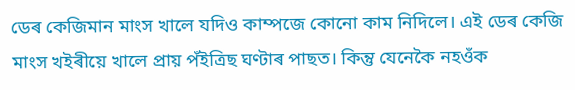ডেৰ কেজিমান মাংস খালে যদিও কাম্পজে কোনো কাম নিদিলে। এই ডেৰ কেজি মাংস খইৰীয়ে খালে প্রায় পঁইত্রিছ ঘণ্টাৰ পাছত। কিন্তু যেনেকৈ নহওঁক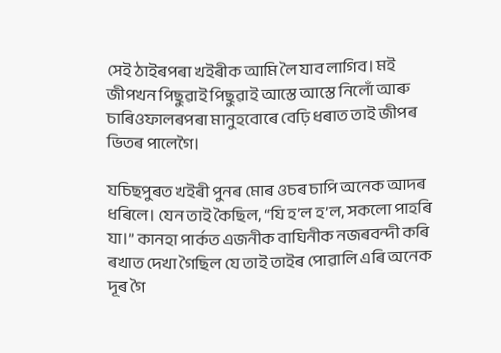সেই ঠাইৰপৰা খইৰীক আমি লৈ যাব লাগিব। মই জীপখন পিছুৱাই পিছুৱাই আস্তে আস্তে নিলোঁ আৰু চাৰিওফালৰপৰা মানুহবোৰে বেঢ়ি ধৰাত তাই জীপৰ ভিতৰ পালেগৈ।

যচিছপুৰত খইৰী পুনৰ মোৰ ওচৰ চাপি অনেক আদৰ ধৰিলে। যেন তাই কৈছিল, “যি হ’ল হ’ল, সকলো পাহৰি যা।” কানহা পার্কত এজনীক বাঘিনীক নজৰবন্দী কৰি ৰখাত দেখা গৈছিল যে তাই তাইৰ পোৱালি এৰি অনেক দূৰ গৈ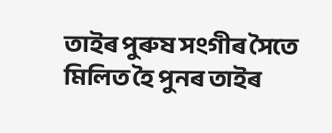তাইৰ পুৰুষ সংগীৰ সৈতে মিলিত হৈ পুনৰ তাইৰ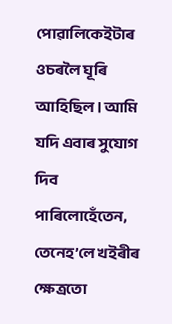পোৱালিকেইটাৰ ওচৰলৈ ঘূৰি আহিছিল। আমি যদি এবাৰ সুযোগ দিব পাৰিলোহেঁতেন, তেনেহ’লে খইৰীৰ ক্ষেত্ৰতো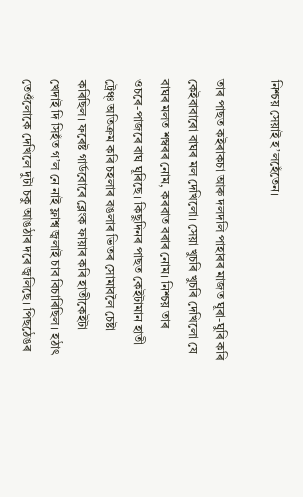নিশ্চয় সেয়াই হ’লহেঁতেন।

তাৰ পাছত কইৰাকচা আৰু দলদলি পাহাৰৰ মাজত ঘূৰা-ঘুৰি কৰি কেইবাবাৰো বাঘৰ মল দেখিলো। সেয়া খুচৰি খুচৰি দেখিলো যে বাঘৰ মলত শম্বৰৰ নোম, কৰবাত বৰাৰ নোম। নিশ্চয় তাৰ ওচৰে-পাজৰে বাঘ ঘূৰিছে। কিছুদিনৰ পাছত কেইটামান হাতী ট্রেঞ্চ্ অতিক্ৰম কৰি চহলাৰ বঙলাৰ ভিতৰ সোমাবলৈ চেষ্টা কৰিছিল। ফৰেষ্ট গার্ডবোৰে ব্লেংক ফায়াৰ কৰি হাতীকেইটা খেদাই দি সিহঁত গ’ল নে নাই ফ্লাশ্ব জ্বলাই চাব বিচাৰিছিল। হঠাৎ তেওঁলোকে দেখিলে দুটা চকু আঙঠাৰ দৰে জ্বলিছে। পিছঠেঙৰ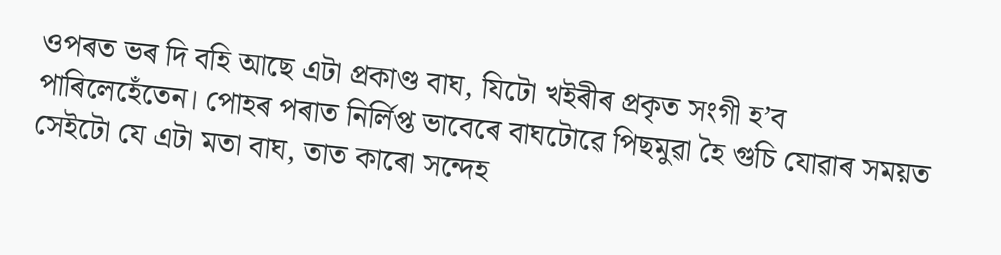ওপৰত ভৰ দি বহি আছে এটা প্রকাণ্ড বাঘ, যিটো খইৰীৰ প্রকৃত সংগী হ’ব পাৰিলেহেঁতেন। পোহৰ পৰাত নির্লিপ্ত ভাবেৰে বাঘটোৱে পিছমুৱা হৈ গুচি যোৱাৰ সময়ত সেইটো যে এটা মতা বাঘ, তাত কাৰো সন্দেহ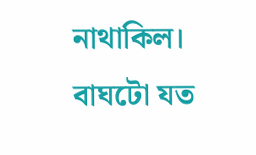নাথাকিল। বাঘটো যত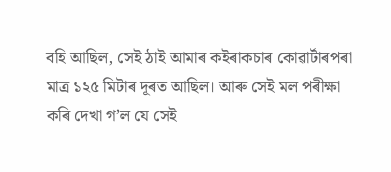বহি আছিল, সেই ঠাই আমাৰ কইৰাকচাৰ কোৱাৰ্টাৰপৰা মাত্র ১২৫ মিটাৰ দূৰত আছিল। আৰু সেই মল পৰীক্ষা কৰি দেখা গ’ল যে সেই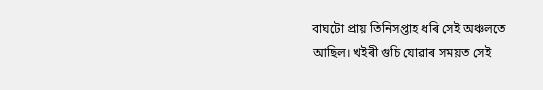বাঘটো প্রায় তিনিসপ্তাহ ধৰি সেই অঞ্চলতে আছিল। খইৰী গুচি যোৱাৰ সময়ত সেই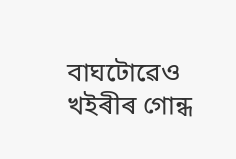বাঘটোৱেও খইৰীৰ গোন্ধ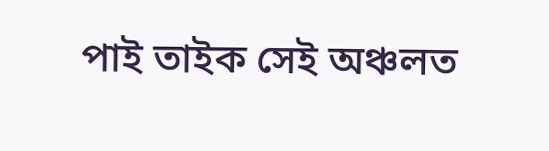পাই তাইক সেই অঞ্চলত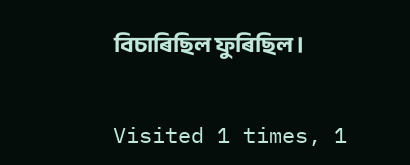বিচাৰিছিল ফুৰিছিল।

Visited 1 times, 1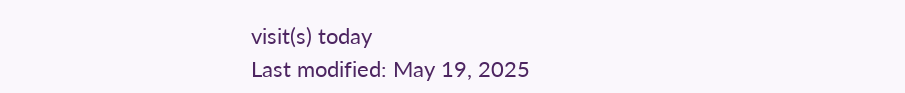visit(s) today
Last modified: May 19, 2025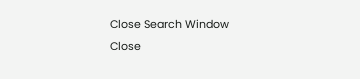Close Search Window
Close